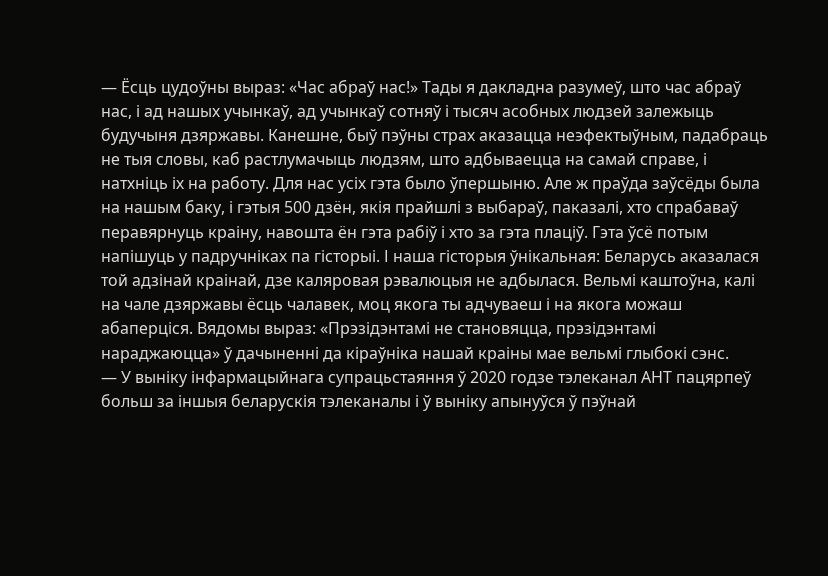— Ёсць цудоўны выраз: «Час абраў нас!» Тады я дакладна разумеў, што час абраў нас, і ад нашых учынкаў, ад учынкаў сотняў і тысяч асобных людзей залежыць будучыня дзяржавы. Канешне, быў пэўны страх аказацца неэфектыўным, падабраць не тыя словы, каб растлумачыць людзям, што адбываецца на самай справе, і натхніць іх на работу. Для нас усіх гэта было ўпершыню. Але ж праўда заўсёды была на нашым баку, і гэтыя 500 дзён, якія прайшлі з выбараў, паказалі, хто спрабаваў перавярнуць краіну, навошта ён гэта рабіў і хто за гэта плаціў. Гэта ўсё потым напішуць у падручніках па гісторыі. І наша гісторыя ўнікальная: Беларусь аказалася той адзінай краінай, дзе каляровая рэвалюцыя не адбылася. Вельмі каштоўна, калі на чале дзяржавы ёсць чалавек, моц якога ты адчуваеш і на якога можаш абаперціся. Вядомы выраз: «Прэзідэнтамі не становяцца, прэзідэнтамі нараджаюцца» ў дачыненні да кіраўніка нашай краіны мае вельмі глыбокі сэнс.
— У выніку інфармацыйнага супрацьстаяння ў 2020 годзе тэлеканал АНТ пацярпеў больш за іншыя беларускія тэлеканалы і ў выніку апынуўся ў пэўнай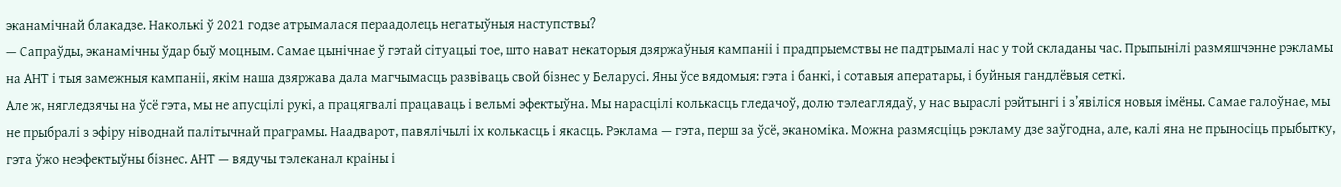эканамічнай блакадзе. Наколькі ў 2021 годзе атрымалася пераадолець негатыўныя наступствы?
— Сапраўды, эканамічны ўдар быў моцным. Самае цынічнае ў гэтай сітуацыі тое, што нават некаторыя дзяржаўныя кампаніі і прадпрыемствы не падтрымалі нас у той складаны час. Прыпынілі размяшчэнне рэкламы на АНТ і тыя замежныя кампаніі, якім наша дзяржава дала магчымасць развіваць свой бізнес у Беларусі. Яны ўсе вядомыя: гэта і банкі, і сотавыя аператары, і буйныя гандлёвыя сеткі.
Але ж, нягледзячы на ўсё гэта, мы не апусцілі рукі, а працягвалі працаваць і вельмі эфектыўна. Мы нарасцілі колькасць гледачоў, долю тэлеаглядаў, у нас выраслі рэйтынгі і з’явіліся новыя імёны. Самае галоўнае, мы не прыбралі з эфіру ніводнай палітычнай праграмы. Наадварот, павялічылі іх колькасць і якасць. Рэклама — гэта, перш за ўсё, эканоміка. Можна размясціць рэкламу дзе заўгодна, але, калі яна не прыносіць прыбытку, гэта ўжо неэфектыўны бізнес. АНТ — вядучы тэлеканал краіны і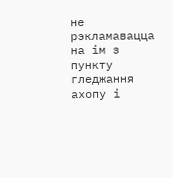не рэкламавацца на ім з пункту гледжання ахопу і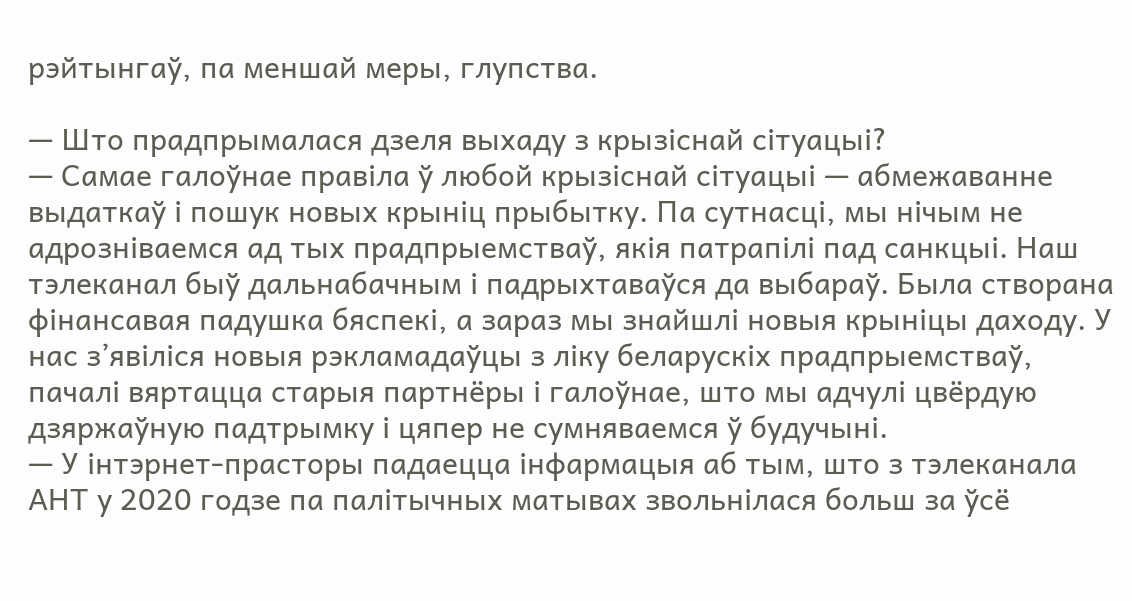рэйтынгаў, па меншай меры, глупства.

— Што прадпрымалася дзеля выхаду з крызіснай сітуацыі?
— Самае галоўнае правіла ў любой крызіснай сітуацыі — абмежаванне выдаткаў і пошук новых крыніц прыбытку. Па сутнасці, мы нічым не адрозніваемся ад тых прадпрыемстваў, якія патрапілі пад санкцыі. Наш тэлеканал быў дальнабачным і падрыхтаваўся да выбараў. Была створана фінансавая падушка бяспекі, а зараз мы знайшлі новыя крыніцы даходу. У нас з’явіліся новыя рэкламадаўцы з ліку беларускіх прадпрыемстваў, пачалі вяртацца старыя партнёры і галоўнае, што мы адчулі цвёрдую дзяржаўную падтрымку і цяпер не сумняваемся ў будучыні.
— У інтэрнет-прасторы падаецца інфармацыя аб тым, што з тэлеканала АНТ у 2020 годзе па палітычных матывах звольнілася больш за ўсё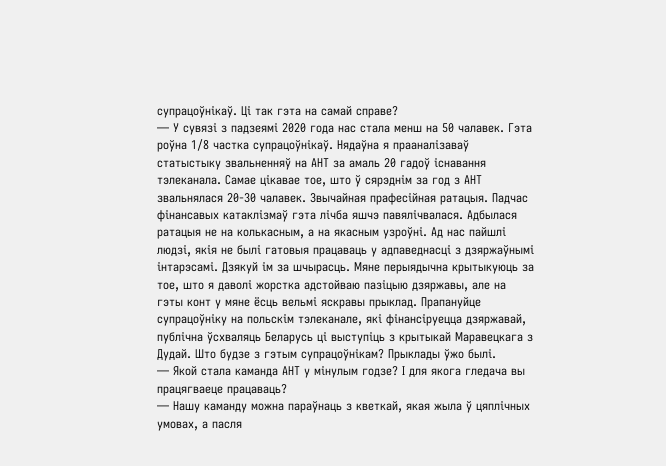супрацоўнікаў. Ці так гэта на самай справе?
— У сувязi з падзеямi 2020 года нас стала менш на 50 чалавек. Гэта роўна 1/8 частка супрацоўнікаў. Нядаўна я прааналізаваў статыстыку звальненняў на АНТ за амаль 20 гадоў існавання тэлеканала. Самае цікавае тое, што ў сярэднім за год з АНТ звальнялася 20-30 чалавек. Звычайная прафесійная ратацыя. Падчас фінансавых катаклізмаў гэта лічба яшчэ павялiчвалася. Адбылася ратацыя не на колькасным, а на якасным узроўні. Ад нас пайшлі людзі, якія не былі гатовыя працаваць у адпаведнасці з дзяржаўнымі інтарэсамі. Дзякуй ім за шчырасць. Мяне перыядычна крытыкуюць за тое, што я даволі жорстка адстойваю пазіцыю дзяржавы, але на гэты конт у мяне ёсць вельмі яскравы прыклад. Прапануйце супрацоўніку на польскім тэлеканале, які фінансіруецца дзяржавай, публічна ўсхваляць Беларусь ці выступіць з крытыкай Маравецкага з Дудай. Што будзе з гэтым супрацоўнікам? Прыклады ўжо былі.
— Якой стала каманда АНТ у мінулым годзе? І для якога гледача вы працягваеце працаваць?
— Нашу каманду можна параўнаць з кветкай, якая жыла ў цяплічных умовах, а пасля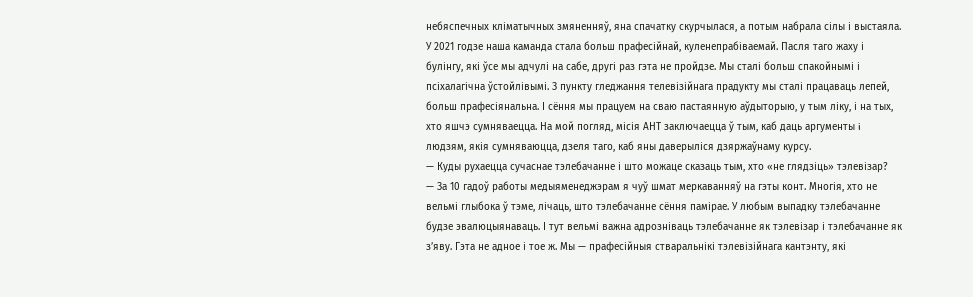небяспечных кліматычных змяненняў, яна спачатку скурчылася, а потым набрала сілы і выстаяла. У 2021 годзе наша каманда стала больш прафесійнай, куленепрабіваемай. Пасля таго жаху і булінгу, які ўсе мы адчулі на сабе, другі раз гэта не пройдзе. Мы сталі больш спакойнымі і псіхалагічна ўстойлівымі. З пункту гледжання телевізійнага прадукту мы сталі працаваць лепей, больш прафесіянальна. І сёння мы працуем на сваю пастаянную аўдыторыю, у тым ліку, і на тых, хто яшчэ сумняваецца. На мой погляд, місія АНТ заключаецца ў тым, каб даць аргументы i людзям, якія сумняваюцца, дзеля таго, каб яны даверыліся дзяржаўнаму курсу.
— Куды рухаецца сучаснае тэлебачанне і што можаце сказаць тым, хто «не глядзіць» тэлевізар?
— За 10 гадоў работы медыяменеджэрам я чуў шмат меркаванняў на гэты конт. Многія, хто не вельмі глыбока ў тэме, лічаць, што тэлебачанне сёння памірае. У любым выпадку тэлебачанне будзе эвалюцыянаваць. І тут вельмі важна адрозніваць тэлебачанне як тэлевізар і тэлебачанне як з’яву. Гэта не адное і тое ж. Мы — прафесійныя стваральнікі тэлевізійнага кантэнту, які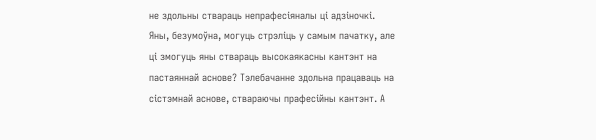не здольны ствараць непрафесіяналы ці адзіночкі. Яны, безумоўна, могуць стрэліць у самым пачатку, але ці змогуць яны ствараць высокаякасны кантэнт на пастаяннай аснове? Тэлебачанне здольна працаваць на сістэмнай аснове, ствараючы прафесійны кантэнт. А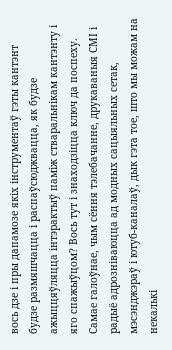вось дзе і пры дапамозе якіх інструментаў гэты кантэнт будзе размяшчацца і распаўсюджвацца, як будзе ажыццяўляцца інтэрактыў паміж стваральнікам кантэнту і яго спажыўцом? Вось тут і знаходзіцца ключ да поспеху. Самае галоўнае, чым сёння тэлебачанне, друкаваныя СМІ і радыё адрозніваюцца ад модных сацыяльных сетак, мэсэнджэраў і ютуб-каналаў, дык гэта тое, што мы можам на некалькі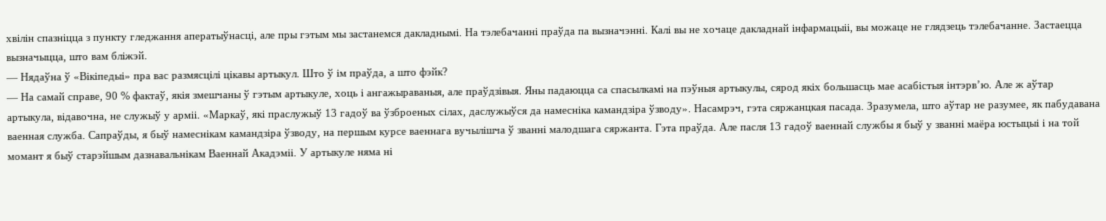хвілін спазніцца з пункту гледжання аператыўнасці, але пры гэтым мы застанемся дакладнымі. На тэлебачанні праўда па вызначэнні. Калі вы не хочаце дакладнай інфармацыіі, вы можаце не глядзець тэлебачанне. Застаецца вызначыцца, што вам бліжэй.
— Нядаўна ў «Вікіпедыі» пра вас размясцілі цікавы артыкул. Што ў ім праўда, а што фэйк?
— На самай справе, 90 % фактаў, якія змешчаны ў гэтым артыкуле, хоць і ангажыраваныя, але праўдзівыя. Яны падаюцца са спасылкамі на пэўныя артыкулы, сярод якіх большасць мае асабістыя інтэрв’ю. Але ж аўтар артыкула, відавочна, не служыў у арміі. «Маркаў, які праслужыў 13 гадоў ва ўзброеных сілах, даслужыўся да намесніка камандзіра ўзводу». Насамрэч, гэта сяржанцкая пасада. Зразумела, што аўтар не разумее, як пабудавана ваенная служба. Сапраўды, я быў намеснікам камандзіра ўзводу, на першым курсе ваеннага вучылішча ў званні малодшага сяржанта. Гэта праўда. Але пасля 13 гадоў ваеннай службы я быў у званні маёра юстыцыі і на той момант я быў старэйшым дазнавальнікам Ваеннай Акадэміі. У артыкуле няма ні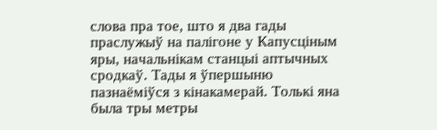слова пра тое, што я два гады праслужыў на палігоне у Капусціным яры, начальнікам станцыі аптычных сродкаў. Тады я ўпершыню пазнаёміўся з кінакамерай. Толькі яна была тры метры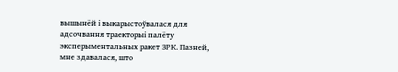вышынёй і выкарыстоўвалася для адсочвання траекторыі палёту эксперыментальных ракет ЗРК. Пазней, мне здавалася, што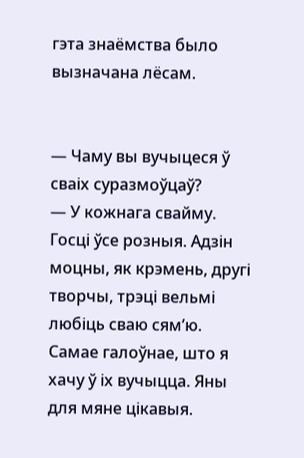гэта знаёмства было вызначана лёсам.


— Чаму вы вучыцеся ў сваіх суразмоўцаў?
— У кожнага свайму. Госці ўсе розныя. Адзін моцны, як крэмень, другі творчы, трэці вельмі любіць сваю сям’ю. Самае галоўнае, што я хачу ў іх вучыцца. Яны для мяне цікавыя.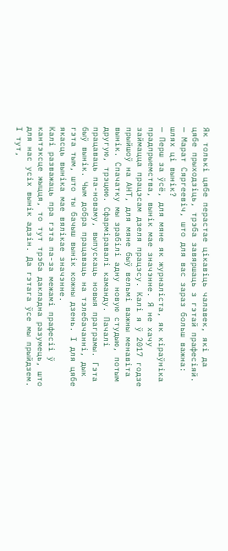Як толькі цябе перастае цікавіць чалавек, які да цябе прыходзіць, трэба завяршаць з гэтай прафесіяй.
— Марат Сяргеевіч, што для вас зараз больш важна: шлях ці вынік?
— Перш за ўсё, для мяне як журналіста, як кіраўніка прадпрыемства, вынік мае значэнне. Я не хачу займацца працэсам дзеля працэсу. Калі я ў 2017 годзе прыйшоў на АНТ, для мяне быў вельмі важны менавіта вынік. Спачатку мы зрабілі адну новую студыю, потым другую, трэцюю. Сфарміравалі каманду. Пачалі працаваць па-новаму, выпускаць новыя праграмы. Гэта быў вынік. Чым добра працаваць на тэлебачанні, дык гэта тым, што ты бачыш вынік кожны дзень. І для цябе якасць выніка мае вялікае значэнне.
Калі разважаць пра гэта па-за межамі прафесіі ў кантэксце жыцця, то тут трэба дакладна разумець, што для нас усіх вынік адзін. Да гэтага ўсе мы прыйдзем. І тут,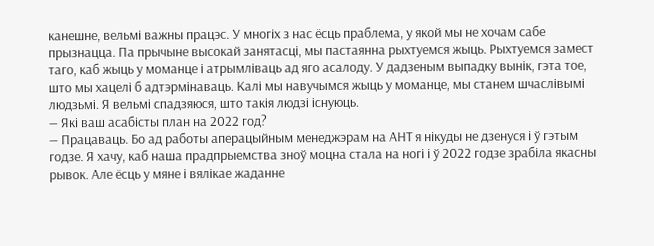канешне, вельмі важны працэс. У многіх з нас ёсць праблема, у якой мы не хочам сабе прызнацца. Па прычыне высокай занятасці, мы пастаянна рыхтуемся жыць. Рыхтуемся замест таго, каб жыць у моманце і атрымліваць ад яго асалоду. У дадзеным выпадку вынік, гэта тое, што мы хацелі б адтэрмінаваць. Калі мы навучымся жыць у моманце, мы станем шчаслівымі людзьмі. Я вельмі спадзяюся, што такія людзі існуюць.
— Які ваш асабісты план на 2022 год?
— Працаваць. Бо ад работы аперацыйным менеджэрам на АНТ я нікуды не дзенуся і ў гэтым годзе. Я хачу, каб наша прадпрыемства зноў моцна стала на ногі і ў 2022 годзе зрабіла якасны рывок. Але ёсць у мяне і вялікае жаданне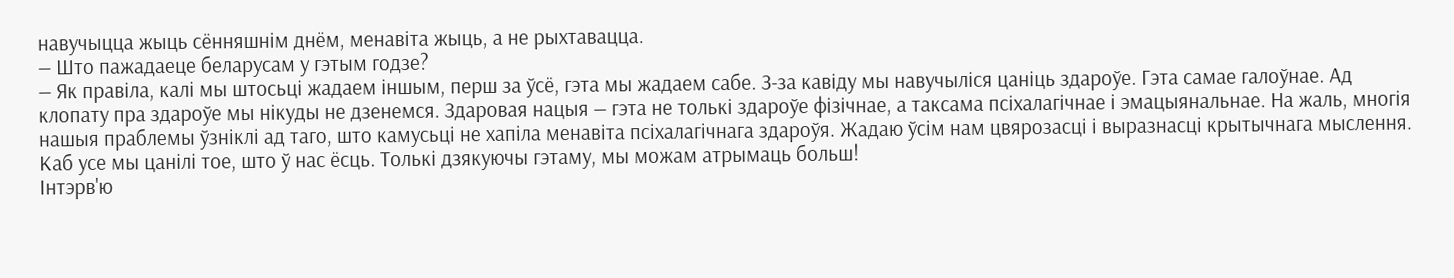навучыцца жыць сённяшнім днём, менавіта жыць, а не рыхтавацца.
— Што пажадаеце беларусам у гэтым годзе?
— Як правіла, калі мы штосьці жадаем іншым, перш за ўсё, гэта мы жадаем сабе. З-за кавіду мы навучыліся цаніць здароўе. Гэта самае галоўнае. Ад клопату пра здароўе мы нікуды не дзенемся. Здаровая нацыя — гэта не толькі здароўе фізічнае, а таксама псіхалагічнае і эмацыянальнае. На жаль, многія нашыя праблемы ўзніклі ад таго, што камусьці не хапіла менавіта псіхалагічнага здароўя. Жадаю ўсім нам цвярозасці і выразнасці крытычнага мыслення. Каб усе мы цанілі тое, што ў нас ёсць. Толькі дзякуючы гэтаму, мы можам атрымаць больш!
Інтэрв'ю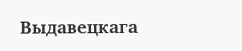Выдавецкага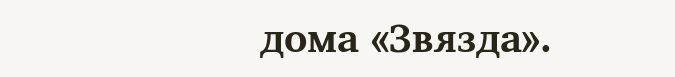дома «Звязда».